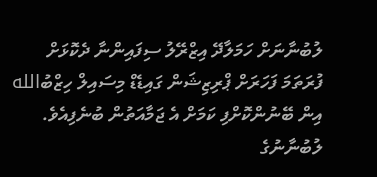ލުބުނާނަށް ހަމަލާދޭ އިޒްރޭލު ސިފައިންނާ ދެކޮޅަށް ފުރަތަމަ ފަހަރަށް ޕްރިޒިޝަން ގައިޑެޑް މިސައިލް ހިޒްބުالله އިން ބޭނުންކޮށްފި ކަމަށް އެ ޖަމާއަތުން ބުނެފިއެވެ.
ލުބުނާނުގެ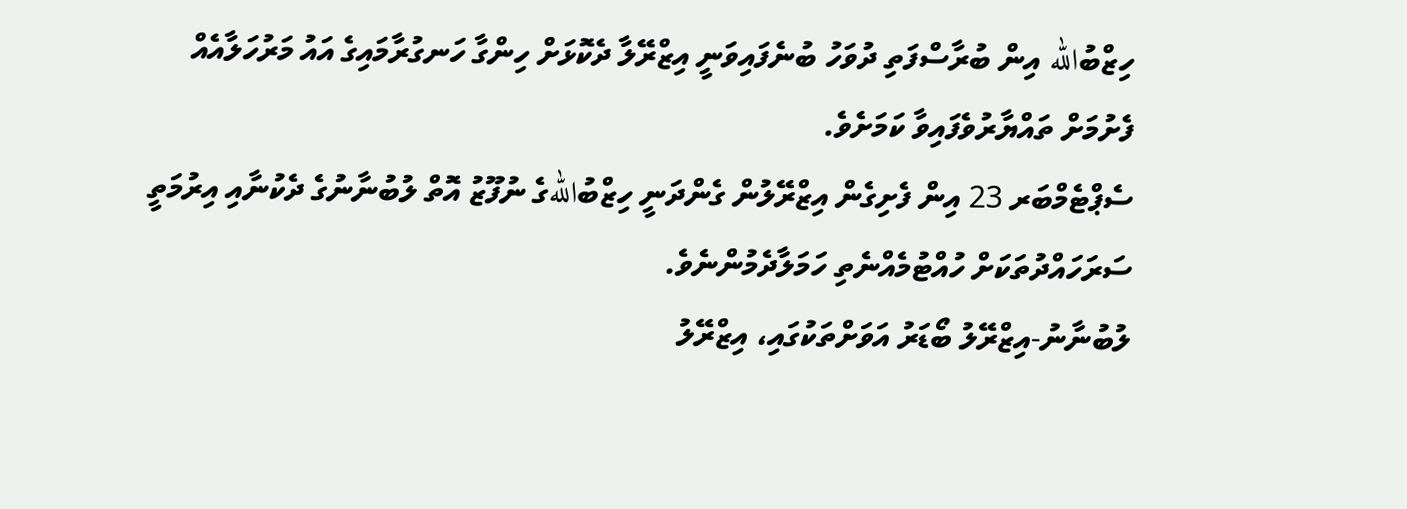ހިޒްބުالله އިން ބުރާސްފަތި ދުވަހު ބުނެފައިވަނީ އިޒްރޭލާ ދެކޮޅަށް ހިންގާ ހަނގުރާމައިގެ އައު މަރުހަލާއެއް ފެށުމަށް ތައްޔާރުވެފައިވާ ކަމަށެވެ.
ސެޕްޓެމްބަރ 23 އިން ފެށިގެން އިޒްރޭލުން ގެންދަނީ ހިޒްބުاللهގެ ނުފޫޒު އޮތް ލުބުނާނުގެ ދެކުނާއި އިރުމަތީ ސަރަހައްދުތަކަށް ހުއްޓުމެއްނެތި ހަމަލާދެމުންނެވެ.
ލުބުނާނު-އިޒްރޭލު ބޯޑަރު އަވަށްތަކުގައި، އިޒްރޭލު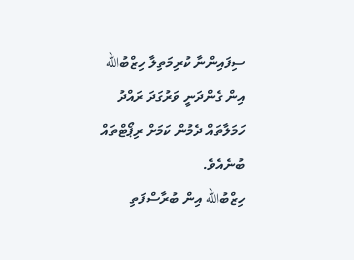ސިފައިންނާ ކުރިމަތިލާ ހިޒްބުالله އިން ގެންދަނީ ވަރުގަދަ ރައްދު ހަމަލާތައް ދެމުން ކަމަށް ރިޕޯޓްތައް ބުނެއެވެ.
ހިޒްބުالله އިން ބުރާސްފަތި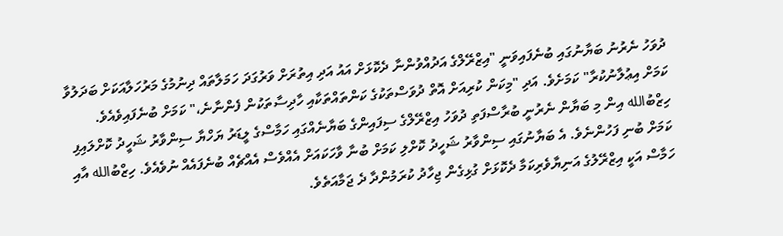ދުވަހު ނެރުނު ބަޔާނުގައި ބުނެފައިވަނީ "އިޒްރޭލްގެ އަދުއްވުންނާ ދެކޮޅަށް އައު އަދި އިތުރަށް ވަރުގަދަ ހަމަލާތައް ދިނުމުގެ މަރުހަލާއަކަށް ބަދަލުވާ ކަމަށް އިޢުލާނުކުރާ" ކަމަށެވެ. އަދި "މިކަން ކުރިއަށް އޮތް ދުވަސްތަކުގެ ކަންތައްތަކާއި ހާދިސާތަކުން ފެންނާނެ،" ކަމަށް ބުނެފައިވެއެވެ.
ހިޒްބުالله އިން މި ބަޔާން ނެރުނީ ބުރާސްފަތި ދުވަހު އިޒްރޭލްގެ ސިފައިންގެ ބަޔާނެއްގައި ހަމާސްގެ ލީޑަރު ޔަހްޔާ ސިންވާރު ޝަހީދު ކޮށްލައިފި ކަމަށް ބުނި ފަހުންނެވެ. އެ ބަޔާނުގައި ސިންވާރު ޝަހީދު ކޮށްލި ކަމަށް ބުނާ ވާހަކައަށް އެއްވެސް އެއްޗެއް ބުނެފައެއް ނުވެއެވެ. ހިޒްބުالله އާއި ހަމާސް އަކީ އިޒްރޭލުގެ އަނިޔާވެރިކަމާ ދެކޮޅަށް ގުޅިގެން ޖިހާދު ކުރަމުންދާ ދެ ޖަމާއަތެވެ.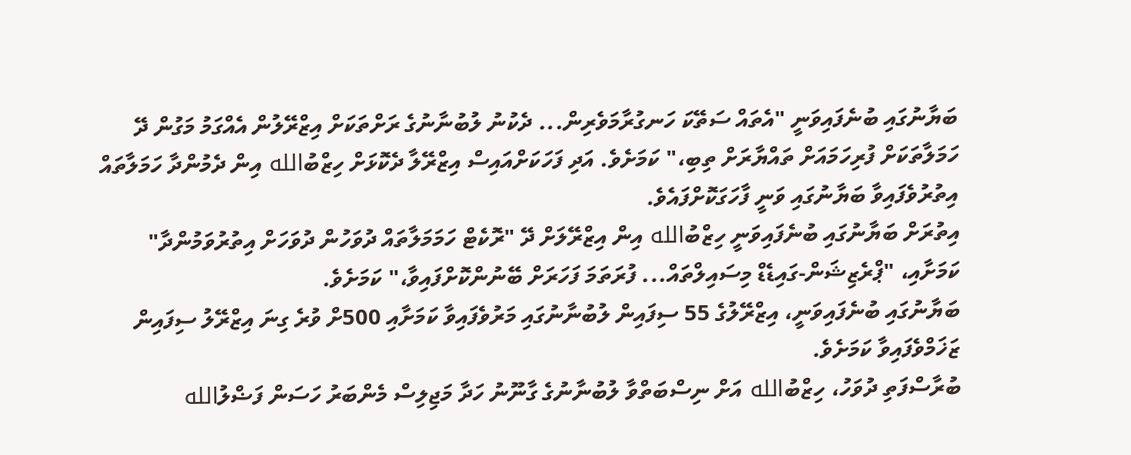ބަޔާނުގައި ބުނެފައިވަނީ "އެތައް ސަތޭކަ ހަނގުރާމަވެރިން... ދެކުނު ލުބުނާނުގެ ރަށްތަކަށް އިޒްރޭލުން އެއްގަމު މަގުން ދޭ ހަމަލާތަކަށް ފުރިހަމައަށް ތައްޔާރަށް ތިބި،" ކަމަށެވެ. އަދި ފަހަކަށްއައިސް އިޒްރޭލާ ދެކޮޅަށް ހިޒްބުالله އިން ދެމުންދާ ހަމަލާތައް އިތުރުވެފައިވާ ބަޔާނުގައި ވަނީ ފާހަގަކޮށްފައެވެ.
އިތުރަށް ބަޔާނުގައި ބުނެފައިވަނީ ހިޒްބުالله އިން އިޒްރޭލަށް ދޭ "ރޮކެޓް ހަމަމަލާތައް ދުވަހުން ދުވަހަށް އިތުރުވަމުންދާ" ކަމަށާއި، "ޕްރެޒިޝަން-ގައިޑެޑް މިސައިލްތައް... ފުރަތަމަ ފަހަރަށް ބޭނުންކޮށްފައިވާ،" ކަމަށެވެ.
ބަޔާނުގައި ބުނެފައިވަނީ، އިޒްރޭލުގެ 55 ސިފައިން ލުބުނާނުގައި މަރުވެފައިވާ ކަމަށާއި 500ށް ވުރެ ގިނަ އިޒްރޭލު ސިފައިން ޒަޚަމްވެފައިވާ ކަމަށެވެ.
ބުރާސްފަތި ދުވަހު، ހިޒްބުالله އަށް ނިސްބަތްވާ ލުބުނާނުގެ ގާނޫނު ހަދާ މަޖިލިސް މެންބަރު ހަސަން ފަޟްލުالله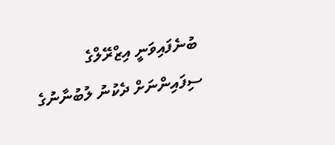ބުނެފައިވަނީ އިޒްރޭލްގެ ސިފައިންނަށް ދެކުނު ލުބުނާނުގެ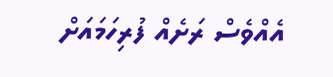އެއްވެސް ރަށެއް ފުރިހަމައަށް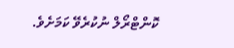ކޮންޓްރޯލް ނުކުރެވޭ ކަމަށެވެ.